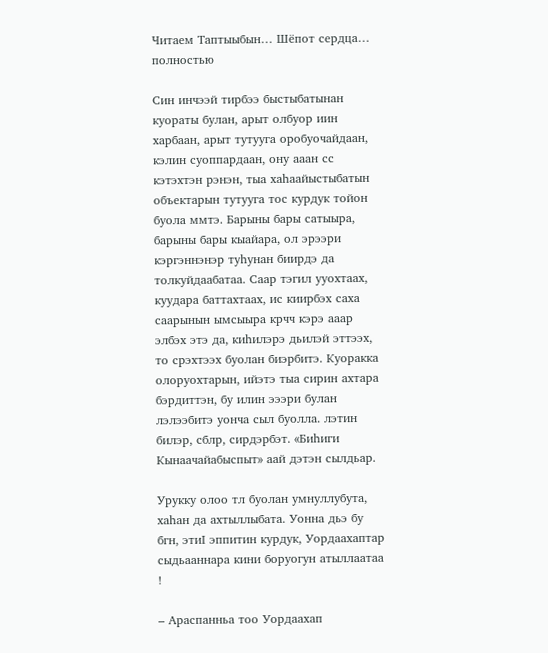Читаем Таптыыбын… Шёпот сердца… полностью

Син инчээй тирбээ быстыбатынан куораты булан, арыт олбуор иин харбаан, арыт тутууга оробуочайдаан, кэлин суоппардаан, ону ааан сс кэтэхтэн рэнэн, тыа хаhаайыстыбатын объектарын тутууга тос курдук тойон буола ммтэ. Барыны бары сатыыра, барыны бары кыайара, ол эрээри кэргэннэнэр туhунан биирдэ да толкуйдаабатаа. Саар тэгил ууохтаах, куудара баттахтаах, ис киирбэх саха саарынын ымсыыра крчч кэрэ ааар элбэх этэ да, киhилэрэ дьилэй эттээх, то срэхтээх буолан биэрбитэ. Куоракка олоруохтарын, ийэтэ тыа сирин ахтара бэрдиттэн, бу илин эээри булан лэлээбитэ уонча сыл буолла. лэтин билэр, сблр, сирдэрбэт. «Биhиги Кынаачайабыспыт» аай дэтэн сылдьар.

Урукку олоо тл буолан умнуллубута, хаhан да ахтыллыбата. Уонна дьэ бу бгн, этиІ эппитин курдук, Уордаахаптар сыдьааннара кини боруогун атыллаатаа !

– Араспанньа тоо Уордаахап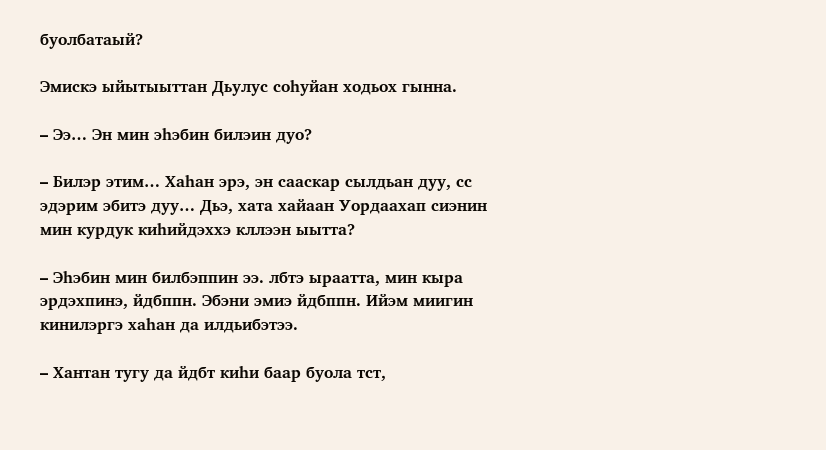буолбатаый?

Эмискэ ыйытыыттан Дьулус соhуйан ходьох гынна.

– Ээ… Эн мин эhэбин билэин дуо?

– Билэр этим… Хаhан эрэ, эн сааскар сылдьан дуу, сс эдэрим эбитэ дуу… Дьэ, хата хайаан Уордаахап сиэнин мин курдук киhийдэххэ кллээн ыытта?

– Эhэбин мин билбэппин ээ. лбтэ ыраатта, мин кыра эрдэхпинэ, йдбппн. Эбэни эмиэ йдбппн. Ийэм миигин кинилэргэ хаhан да илдьибэтээ.

– Хантан тугу да йдбт киhи баар буола тст,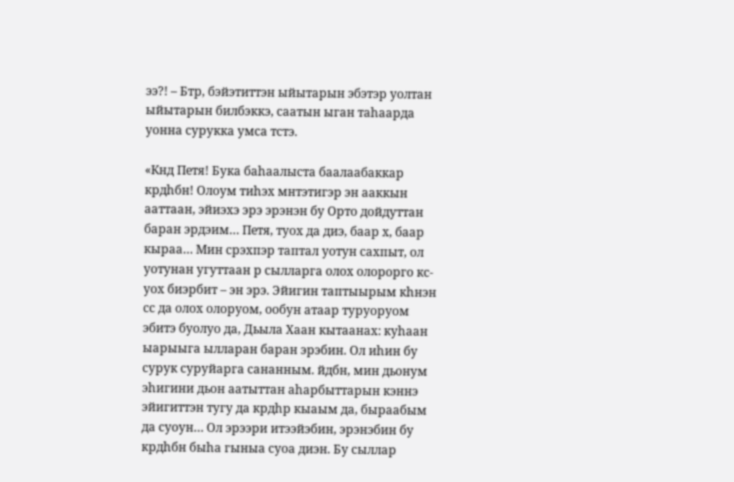ээ?! – Бтр, бэйэтиттэн ыйытарын эбэтэр уолтан ыйытарын билбэккэ, саатын ыган таhаарда уонна сурукка умса тстэ.

«Кнд Петя! Бука баhаалыста баалаабаккар крдhбн! Олоум тиhэх мнтэтигэр эн ааккын ааттаан, эйиэхэ эрэ эрэнэн бу Орто дойдуттан баран эрдэим… Петя, туох да диэ, баар х, баар кыраа… Мин срэхпэр таптал уотун сахпыт, ол уотунан угуттаан р сылларга олох олорорго кс-уох биэрбит – эн эрэ. Эйигин таптыырым кhнэн сс да олох олоруом, ообун атаар туруоруом эбитэ буолуо да, Дьыла Хаан кытаанах: куhаан ыарыыга ылларан баран эрэбин. Ол иhин бу сурук суруйарга сананным. йдбн, мин дьонум эhигини дьон аатыттан аhарбыттарын кэннэ эйигиттэн тугу да крдhр кыаым да, быраабым да суоун… Ол эрээри итээйэбин, эрэнэбин бу крдhбн быhа гыныа суоа диэн. Бу сыллар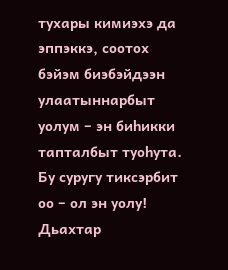тухары кимиэхэ да эппэккэ, соотох бэйэм биэбэйдээн улаатыннарбыт уолум – эн биhикки тапталбыт туоhута. Бу суругу тиксэрбит оо – ол эн уолу! Дьахтар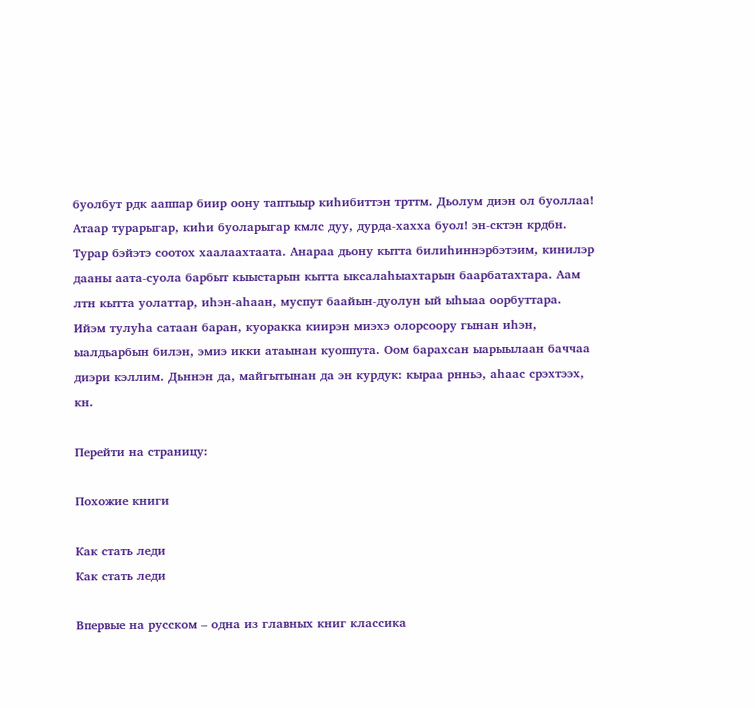буолбут рдк ааппар биир оону таптыыр киhибиттэн трттм. Дьолум диэн ол буоллаа! Атаар турарыгар, киhи буоларыгар кмлс дуу, дурда-хахха буол! эн-сктэн крдбн. Турар бэйэтэ соотох хаалаахтаата. Анараа дьону кытта билиhиннэрбэтэим, кинилэр дааны аата-суола барбыт кыыстарын кытта ыксалаhыахтарын баарбатахтара. Аам лтн кытта уолаттар, иhэн-аhаан, муспут баайын-дуолун ый ыhыаа оорбуттара. Ийэм тулуhа сатаан баран, куоракка киирэн миэхэ олорсоору гынан иhэн, ыалдьарбын билэн, эмиэ икки атаынан куоппута. Оом барахсан ыарыылаан баччаа диэри кэллим. Дьннэн да, майгытынан да эн курдук: кыраа рнньэ, аhаас срэхтээх, кн.

Перейти на страницу:

Похожие книги

Как стать леди
Как стать леди

Впервые на русском – одна из главных книг классика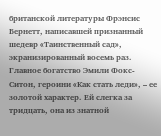британской литературы Фрэнсис Бернетт, написавшей признанный шедевр «Таинственный сад», экранизированный восемь раз. Главное богатство Эмили Фокс-Ситон, героини «Как стать леди», – ее золотой характер. Ей слегка за тридцать, она из знатной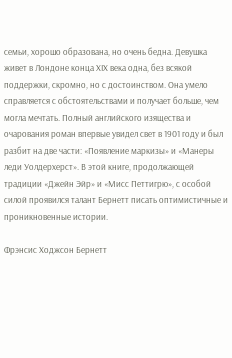семьи, хорошо образована, но очень бедна. Девушка живет в Лондоне конца XIX века одна, без всякой поддержки, скромно, но с достоинством. Она умело справляется с обстоятельствами и получает больше, чем могла мечтать. Полный английского изящества и очарования роман впервые увидел свет в 1901 году и был разбит на две части: «Появление маркизы» и «Манеры леди Уолдерхерст». В этой книге, продолжающей традиции «Джейн Эйр» и «Мисс Петтигрю», с особой силой проявился талант Бернетт писать оптимистичные и проникновенные истории.

Фрэнсис Ходжсон Бернетт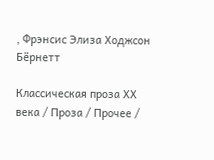, Фрэнсис Элиза Ходжсон Бёрнетт

Классическая проза ХX века / Проза / Прочее /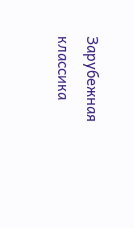Зарубежная классика